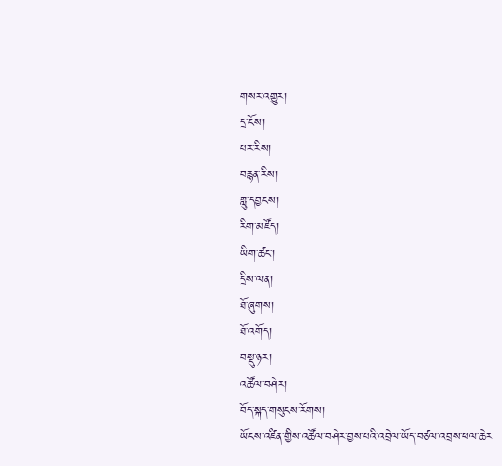གསར་འགྱུར།
དྲ་ངོས།
པར་རིས།
བརྙན་རིས།
གླུ་དབྱངས།
རིག་མཛོད།
ཡིག་ཚང་།
དྲིས་ལན།
ཐོ་ཞུགས།
ཐོ་འགོད།
བསྡུ་ཉར།
འཚོལ་བཤེར།
བོད་སྐད་གསུངས་རོགས།
ཡོངས་འཛིན་གྱིས་འཚོལ་བཤེར་བྱས་པའི་འབྲེལ་ཡོད་བཙལ་འབྲས་ཕལ་ཆེར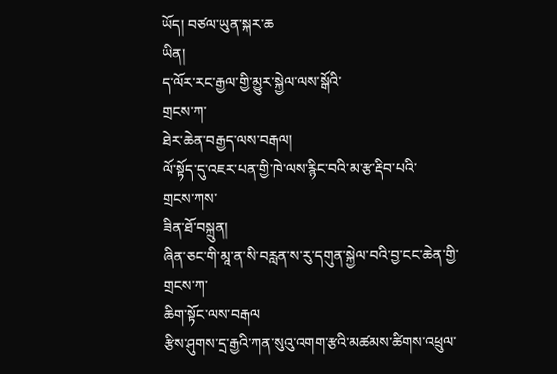ཡོད། བཙལ་ཡུན་སྐར་ཆ
ཡིན།
ད་ལོར་རང་རྒྱལ་གྱི་མྱུར་སྐྱེལ་ལས་སྒོའི་
གྲངས་ཀ་
ཐེར་ཆེན་བརྒྱད་ལས་བརྒལ།
ལོ་སྟོད་དུ་འཇར་པན་གྱི་ཁེ་ལས་རྙིང་བའི་མ་རྩ་རྡིབ་པའི་
གྲངས་ཀས་
ཟིན་ཐོ་བསྐྲུན།
ཞིན་ཅང་གི་མཱ་ན་སི་བརླན་ས་རུ་དགུན་སྐྱེལ་བའི་བྱ་ངང་ཆེན་གྱི་
གྲངས་ཀ་
ཆིག་སྟོང་ལས་བརྒལ
རྩིས་ཤུགས་དྲ་རྒྱའི་ཀན་སུའུ་འགག་རྩའི་མཚམས་ཚིགས་འཕྲུལ་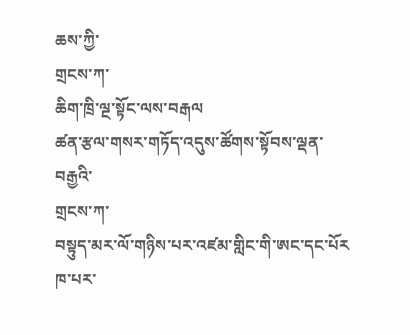ཆས་ཀྱི་
གྲངས་ཀ་
ཆིག་ཁྲི་ལྔ་སྟོང་ལས་བརྒལ
ཚན་རྩལ་གསར་གཏོད་འདུས་ཚོགས་སྟོབས་ལྡན་བརྒྱའི་
གྲངས་ཀ་
བསྟུད་མར་ལོ་གཉིས་པར་འཛམ་གླིང་གི་ཨང་དང་པོར
ཁ་པར་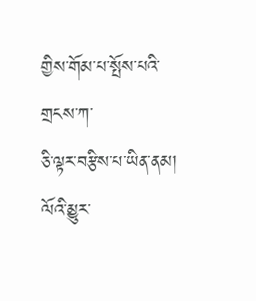གྱིས་གོམ་པ་སྤོས་པའི་
གྲངས་ཀ་
ཅི་ལྟར་བརྩིས་པ་ཡིན་ནམ།
ལོའི་མྱུར་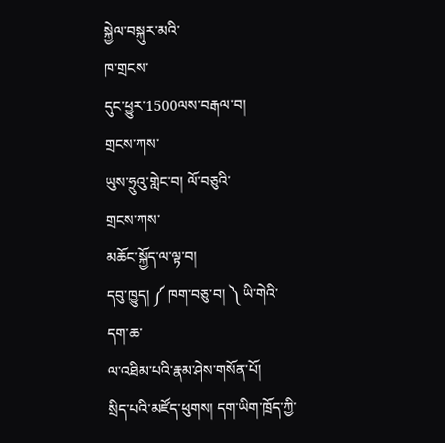སྐྱེལ་བསྐུར་མའི་
ཁ་གྲངས་
དུང་ཕྱུར་1500ལས་བརྒལ་བ།
གྲངས་ཀས་
ཡུས་ཧྲུའུ་གླེང་བ། ལོ་བཅུའི་
གྲངས་ཀས་
མཆོང་སྐྱོད་ལ་ལྟ་བ།
དབུ་ཁྱུད། ༼ ཁག་བཅུ་བ། ༽ ཡི་གེའི་
དག་ཆ་
ལ་འཐིམ་པའི་རྣམ་ཤེས་གསོན་པོ།
སྲིད་པའི་མཛོད་ཕུགས། དག་ཡིག་ཁྲོད་ཀྱི་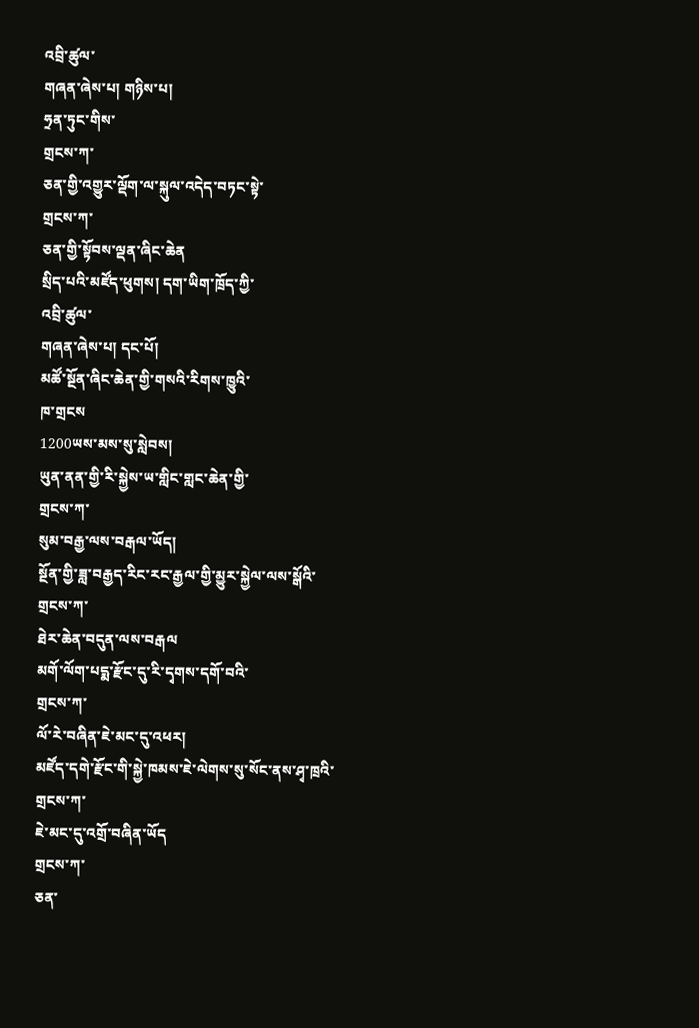འབྲི་ཚུལ་
གཞན་ཞེས་པ། གཉིས་པ།
ཧྲན་ཏུང་གིས་
གྲངས་ཀ་
ཅན་གྱི་འགྱུར་ལྡོག་ལ་སྐུལ་འདེད་བཏང་སྟེ་
གྲངས་ཀ་
ཅན་གྱི་སྟོབས་ལྡན་ཞིང་ཆེན
སྲིད་པའི་མཛོད་ཕུགས། དག་ཡིག་ཁྲོད་ཀྱི་
འབྲི་ཚུལ་
གཞན་ཞེས་པ། དང་པོ།
མཚོ་སྔོན་ཞིང་ཆེན་གྱི་གསའི་རིགས་ཁྱུའི་
ཁ་གྲངས
1200ཡས་མས་སུ་སླེབས།
ཡུན་ནན་གྱི་རི་སྐྱེས་ཡ་གླིང་གླང་ཆེན་གྱི་
གྲངས་ཀ་
སུམ་བརྒྱ་ལས་བརྒལ་ཡོད།
སྔོན་གྱི་ཟླ་བརྒྱད་རིང་རང་རྒྱལ་གྱི་མྱུར་སྐྱེལ་ལས་སྒོའི་
གྲངས་ཀ་
ཐེར་ཆེན་བདུན་ལས་བརྒལ
མགོ་ལོག་པདྨ་རྫོང་དུ་རི་དྭགས་དགོ་བའི་
གྲངས་ཀ་
ལོ་རེ་བཞིན་ཇེ་མང་དུ་འཕར།
མཛོད་དགེ་རྫོང་གི་སྐྱེ་ཁམས་ཇེ་ལེགས་སུ་སོང་ནས་ཤྭ་ཁྲའི་
གྲངས་ཀ་
ཇེ་མང་དུ་འགྲོ་བཞིན་ཡོད
གྲངས་ཀ་
ཅན་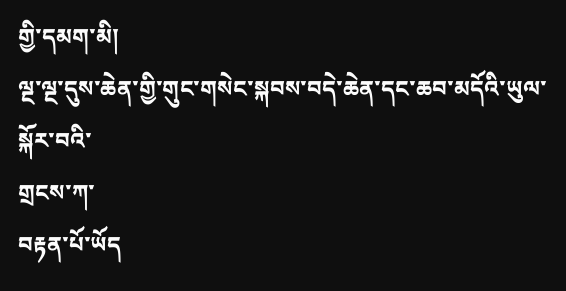གྱི་དམག་མི།
ལྔ་ལྔ་དུས་ཆེན་གྱི་གུང་གསེང་སྐབས་བདེ་ཆེན་དང་ཆབ་མདོའི་ཡུལ་སྐོར་བའི་
གྲངས་ཀ་
བརྟན་པོ་ཡོད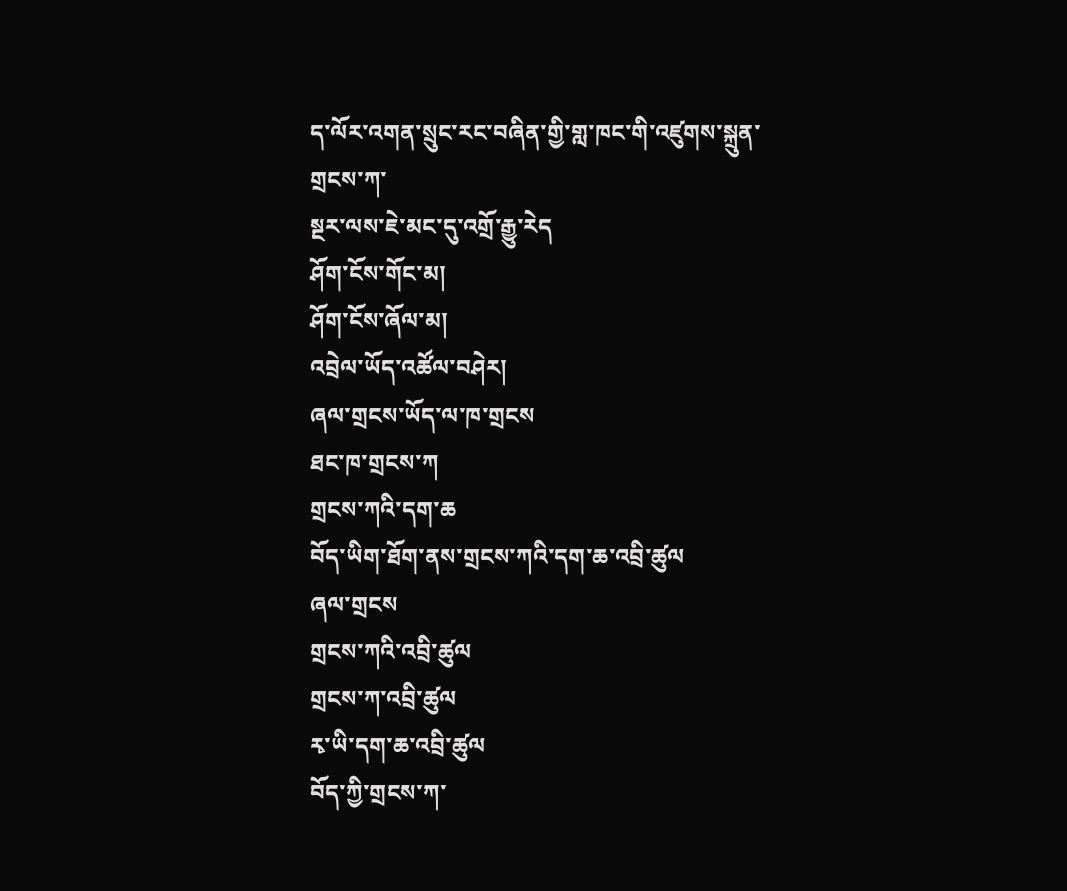ད་ལོར་འགན་སྲུང་རང་བཞིན་གྱི་གླ་ཁང་གི་འཛུགས་སྐྲུན་
གྲངས་ཀ་
སྔར་ལས་ཇེ་མང་དུ་འགྲོ་རྒྱུ་རེད
ཤོག་ངོས་གོང་མ།
ཤོག་ངོས་ཞོལ་མ།
འབྲེལ་ཡོད་འཚོལ་བཤེར།
ཞལ་གྲངས་ཡོད་ལ་ཁ་གྲངས
ཐང་ཁ་གྲངས་ཀ
གྲངས་ཀའི་དག་ཆ
བོད་ཡིག་ཐོག་ནས་གྲངས་ཀའི་དག་ཆ་འབྲི་ཚུལ
ཞལ་གྲངས
གྲངས་ཀའི་འབྲི་ཚུལ
གྲངས་ཀ་འབྲི་ཚུལ
རྭ་ཡི་དག་ཆ་འབྲི་ཚུལ
བོད་ཀྱི་གྲངས་ཀ་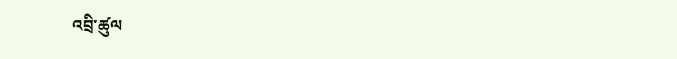འབྲི་ཚུལ